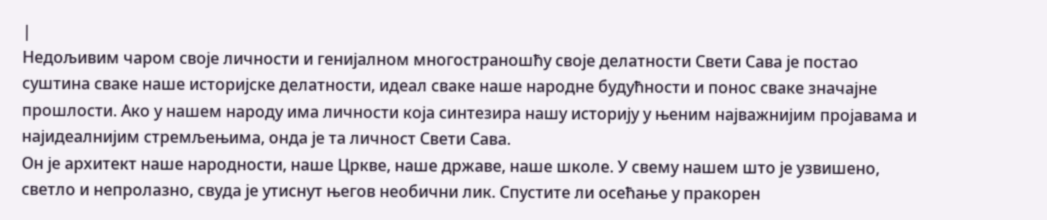|
Недољивим чаром своје личности и генијалном многостраношћу своје делатности Свети Сава је постао суштина сваке наше историјске делатности, идеал сваке наше народне будућности и понос сваке значајне прошлости. Ако у нашем народу има личности која синтезира нашу историју у њеним најважнијим пројавама и најидеалнијим стремљењима, онда је та личност Свети Сава.
Он је архитект наше народности, наше Цркве, наше државе, наше школе. У свему нашем што је узвишено, светло и непролазно, свуда је утиснут његов необични лик. Спустите ли осећање у пракорен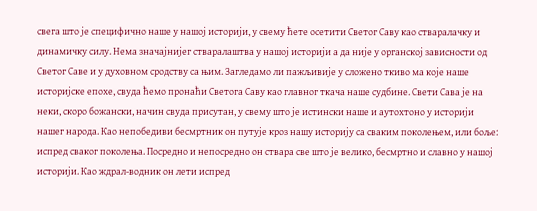свега што је специфично наше у нашој историји, у свему ћете осетити Светог Саву као стваралачку и динамичку силу. Нема значајнијег стваралаштва у нашој историји а да није у органској зависности од Светог Саве и у духовном сродству са њим. Загледамо ли пажљивије у сложено ткиво ма које наше историјске епохе, свуда ћемо пронаћи Светога Саву као главног ткача наше судбине. Свети Сава је на неки, скоро божански, начин свуда присутан, у свему што је истински наше и аутохтоно у историји нашег народа. Као непобедиви бесмртник он путује кроз нашу историју са сваким поколењем, или боље: испред сваког поколења. Посредно и непосредно он ствара све што је велико, бесмртно и славно у нашој историји. Као ждрал-водник он лети испред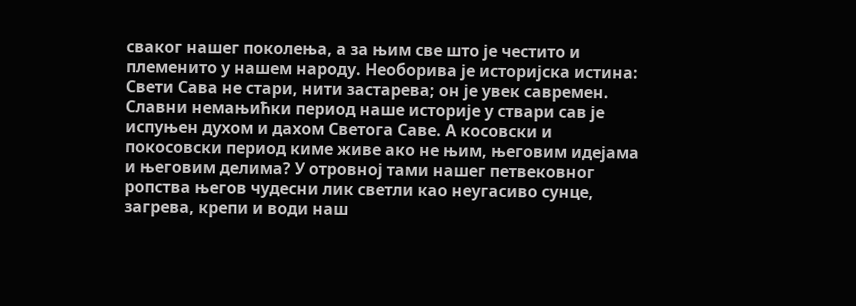сваког нашег поколења, а за њим све што је честито и племенито у нашем народу. Необорива је историјска истина: Свети Сава не стари, нити застарева; он је увек савремен. Славни немањићки период наше историје у ствари сав је испуњен духом и дахом Светога Саве. А косовски и покосовски период киме живе ако не њим, његовим идејама и његовим делима? У отровној тами нашег петвековног ропства његов чудесни лик светли као неугасиво сунце, загрева, крепи и води наш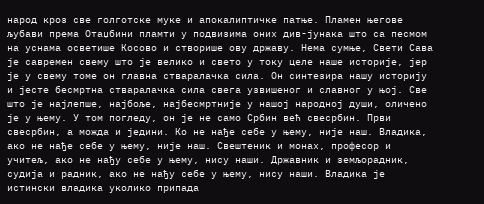народ кроз све голготске муке и апокалиптичке патње. Пламен његове љубави према Отаџбини пламти у подвизима оних див-јунака што са песмом на уснама осветише Косово и створише ову државу. Нема сумње, Свети Сава је савремен свему што је велико и свето у току целе наше историје, јер је у свему томе он главна стваралачка сила. Он синтезира нашу историју и јесте бесмртна стваралачка сила свега узвишеног и славног у њој. Све што је најлепше, најбоље, најбесмртније у нашој народној души, оличено је у њему. У том погледу, он је не само Србин већ свесрбин. Први свесрбин, а можда и једини. Ко не нађе себе у њему, није наш. Владика, ако не нађе себе у њему, није наш. Свештеник и монах, професор и учитељ, ако не нађу себе у њему, нису наши. Државник и земљорадник, судија и радник, ако не нађу себе у њему, нису наши. Владика је истински владика уколико припада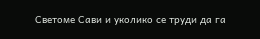Светоме Сави и уколико се труди да га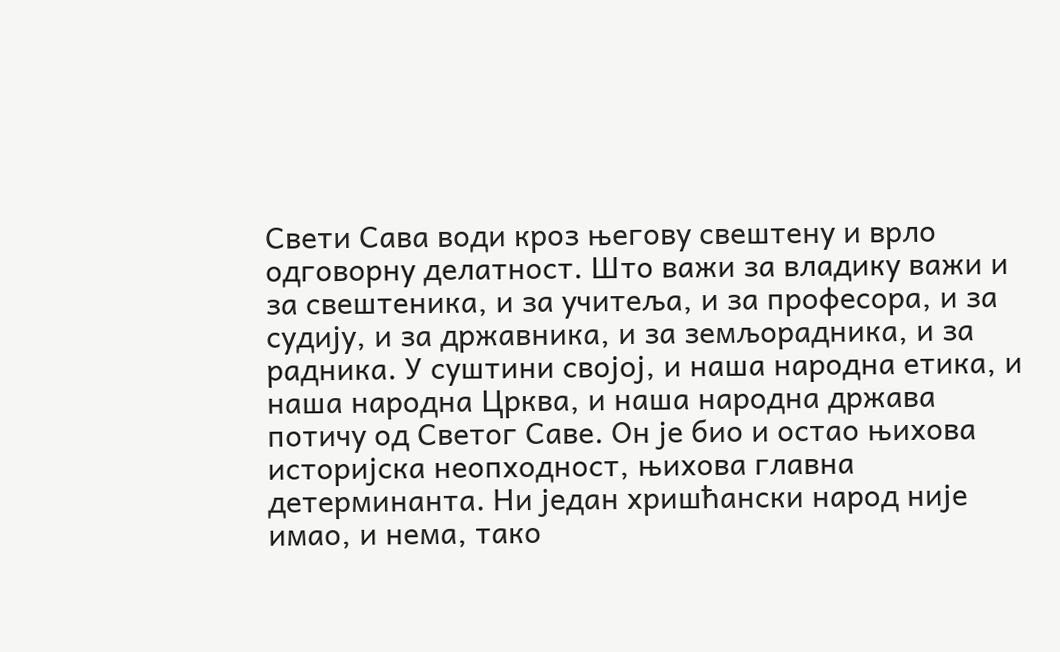Свети Сава води кроз његову свештену и врло одговорну делатност. Што важи за владику важи и за свештеника, и за учитеља, и за професора, и за судију, и за државника, и за земљорадника, и за радника. У суштини својој, и наша народна етика, и наша народна Црква, и наша народна држава потичу од Светог Саве. Он је био и остао њихова историјска неопходност, њихова главна детерминанта. Ни један хришћански народ није имао, и нема, тако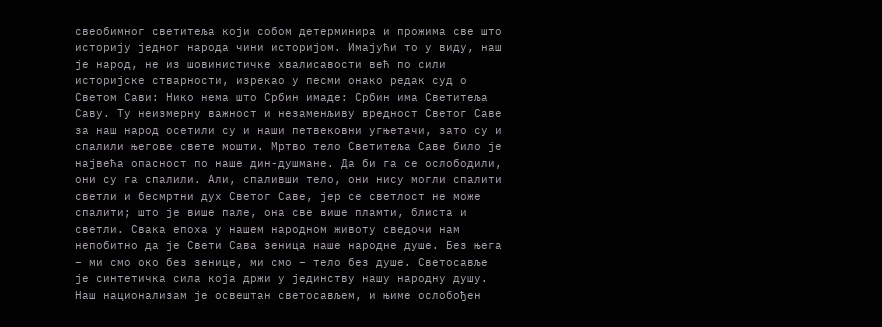свеобимног светитеља који собом детерминира и прожима све што историју једног народа чини историјом. Имајући то у виду, наш је народ, не из шовинистичке хвалисавости већ по сили историјске стварности, изрекао у песми онако редак суд о Светом Сави: Нико нема што Србин имаде: Србин има Светитеља Саву. Ту неизмерну важност и незаменљиву вредност Светог Саве за наш народ осетили су и наши петвековни угњетачи, зато су и спалили његове свете мошти. Мртво тело Светитеља Саве било је највећа опасност по наше дин-душмане. Да би га се ослободили, они су га спалили. Али, спаливши тело, они нису могли спалити светли и бесмртни дух Светог Саве, јер се светлост не може спалити; што је више пале, она све више пламти, блиста и светли. Свака епоха у нашем народном животу сведочи нам непобитно да је Свети Сава зеница наше народне душе. Без њега – ми смо око без зенице, ми смо – тело без душе. Светосавље је синтетичка сила која држи у јединству нашу народну душу. Наш национализам је освештан светосављем, и њиме ослобођен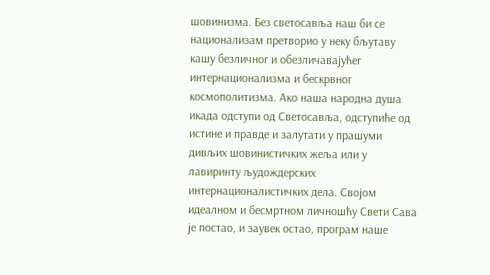шовинизма. Без светосавља наш би се национализам претворио у неку бљутаву кашу безличног и обезличавајућег интернационализма и бескрвног космополитизма. Ако наша народна душа икада одступи од Светосавља, одступиће од истине и правде и залутати у прашуми дивљих шовинистичких жеља или у лавиринту људождерских интернационалистичких дела. Својом идеалном и бесмртном личношћу Свети Сава је постао, и заувек остао, програм наше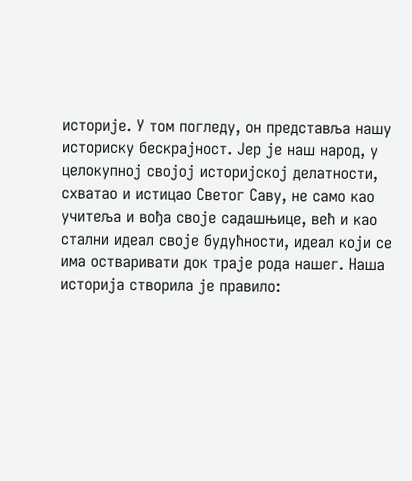историје. У том погледу, он представља нашу историску бескрајност. Јер је наш народ, у целокупној својој историјској делатности, схватао и истицао Светог Саву, не само као учитеља и вођа своје садашњице, већ и као стални идеал своје будућности, идеал који се има остваривати док траје рода нашег. Наша историја створила је правило: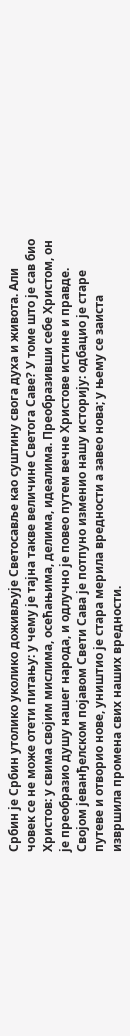Србин је Србин утолико уколико доживљује Светосавље као суштину свога духа и живота. Али човек се не може отети питању: у чему је тајна такве величине Светога Саве? У томе што је сав био Христов: у свима својим мислима, осећањима, делима, идеалима. Преобразивши себе Христом, он је преобразио душу нашег народа, и одлучно је повео путем вечне Христове истине и правде. Својом јеванђелском појавом Свети Сава је потпуно изменио нашу историју: одбацио је старе путеве и отворио нове, уништио је стара мерила вредности а завео нова; у њему се заиста извршила промена свих наших вредности.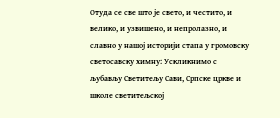Отуда се све што је свето, и честито, и велико, и узвишено, и непролазно, и славно у нашој историји стапа у громовску светосавску химну: Ускликнимо с љубављу Светитељу Сави, Српске цркве и школе светитељској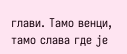глави. Тамо венци, тамо слава где је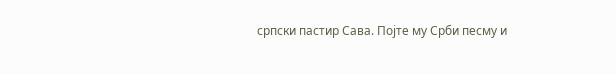српски пастир Сава. Појте му Срби песму и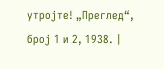утројте! „Преглед“, број 1 и 2, 1938. |